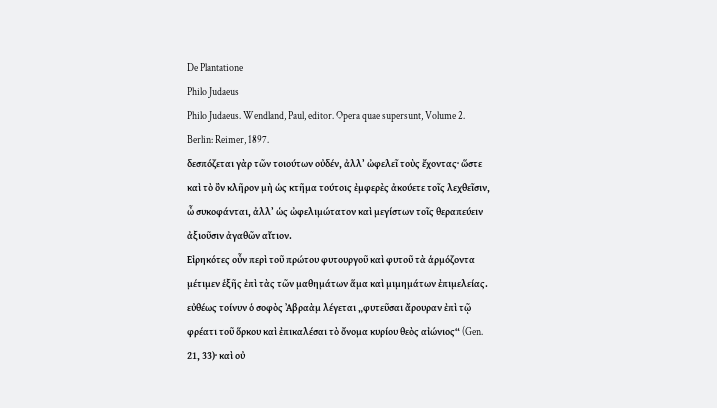De Plantatione
Philo Judaeus
Philo Judaeus. Wendland, Paul, editor. Opera quae supersunt, Volume 2. Berlin: Reimer, 1897.
δεσπόζεται γὰρ τῶν τοιούτων οὐδέν, ἀλλ’ ὠφελεῖ τοὺς ἔχοντας· ὥστε καὶ τὸ ὂν κλῆρον μὴ ὡς κτῆμα τούτοις ἐμφερὲς ἀκούετε τοῖς λεχθεῖσιν, ὦ συκοφάνται, ἀλλ’ ὡς ὠφελιμώτατον καὶ μεγίστων τοῖς θεραπεύειν ἀξιοῦσιν ἀγαθῶν αἴτιον.
Εἰρηκότες οὖν περὶ τοῦ πρώτου φυτουργοῦ καὶ φυτοῦ τὰ ἁρμόζοντα μέτιμεν ἑξῆς ἐπὶ τὰς τῶν μαθημάτων ἅμα καὶ μιμημάτων ἐπιμελείας. εὐθέως τοίνυν ὁ σοφὸς Ἀβραὰμ λέγεται „φυτεῦσαι ἄρουραν ἐπὶ τῷ φρέατι τοῦ ὅρκου καὶ ἐπικαλέσαι τὸ ὄνομα κυρίου θεὸς αἰώνιος“ (Gen. 21, 33)· καὶ οὐ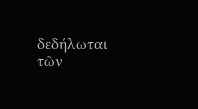δεδήλωται τῶν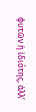φυτῶν ἡ ἰδιότης, ἀλλ’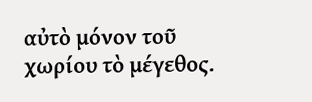αὐτὸ μόνον τοῦ χωρίου τὸ μέγεθος.